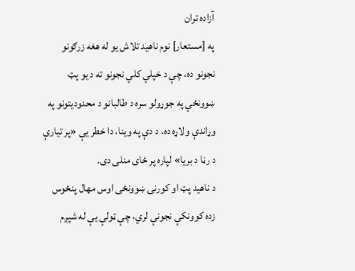آزاده تران
په [مستعار] نوم ناهید تلاش یو له هغه زرګونو نجونو ده، چې د خپلي کلي نجونو ته د یو پټ ښوونځي په جوړولو سره د طالبانو د محدودیتونو په وړاندې ولاړه ده. د دې په وینا، دا خطر یې «پر تیارې د رڼا د بریا» لپاره پر ځای منلی دی.
د ناهید پټ او کورنۍ ښوونځی اوس مهال پنځوس زده کوونکې نجونې لري، چې ټولې یې له شپږم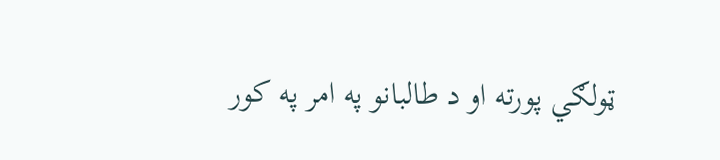ټولګي پورته او د طالبانو په امر په کور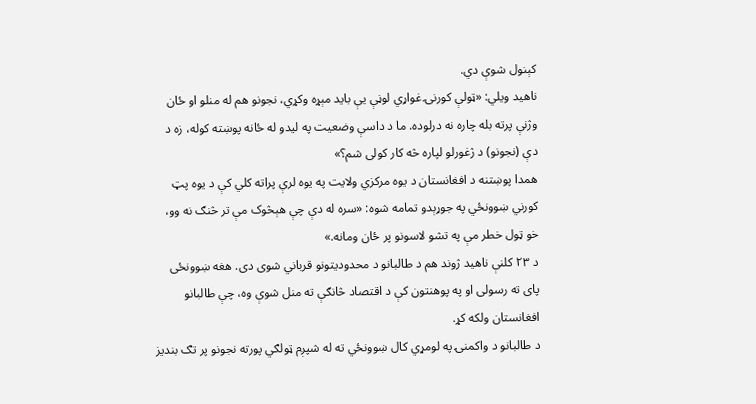کېنول شوې دي.
ناهید ویلي: «ټولې کورنۍ غواړي لوڼې یې باید مېړه وکړي، نجونو هم له منلو او ځان وژنې پرته بله چاره نه درلوده. ما د داسې وضعیت په لیدو له ځانه پوښته کوله، زه د دې (نجونو) د ژغورلو لپاره څه کار کولی شم؟»
همدا پوښتنه د افغانستان د یوه مرکزي ولایت په یوه لرې پراته کلي کې د یوه پټ کورني ښوونځي په جوړېدو تمامه شوه: «سره له دې چې هېڅوک مې تر څنګ نه وو، خو ټول خطر مې په تشو لاسونو پر ځان ومانه.»
د ۲۳ کلنې ناهید ژوند هم د طالبانو د محدودیتونو قرباني شوی دی. هغه ښوونځی پای ته رسولی او په پوهنتون کې د اقتصاد څانګې ته منل شوې وه، چې طالبانو افغانستان ولکه کړ.
د طالبانو د واکمنۍ په لومړي کال ښوونځي ته له شپږم ټولګي پورته نجونو پر تګ بندیز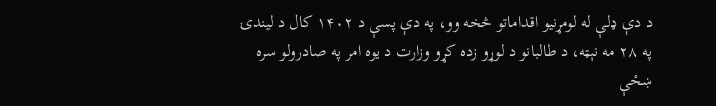د دې ډلې له لومړنیو اقداماتو څخه وو، په دې پسې د ۱۴۰۲ کال د لیندۍ په ۲۸ مه نېټه، د طالبانو د لوړو زده کړو وزارت د یوه امر په صادرولو سره ښځې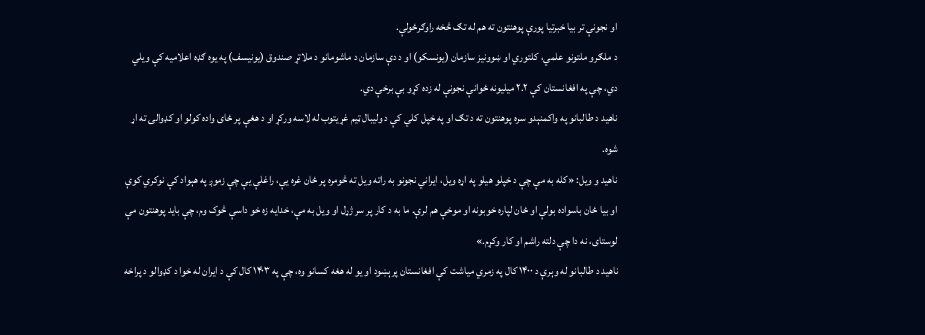او نجونې تر بیا خبرتیا پورې پوهنتون ته هم له تګ څخه راوګرځولې.
د ملګرو ملتونو علمي، کلتوري او ښوونیز سازمان (یونسکو) او د دې سازمان د ماشومانو د ملاتړ صندوق (یونیسف) په یوه ګډه اعلامیه کې ویلي دي، چې په افغانستان کې ۲.۲ میلیونه ځوانې نجونې له زده کړو بې برخې دي.
ناهید د طالبانو په واکمنېدو سره پوهنتون ته د تګ او په خپل کلي کې د ولیبال ټیم غړیتوب له لاسه ورکړ او د هغې پر ځای واده کولو او کډوالۍ ته اړ شوه.
ناهید و ویل: «کله به مې چې د خپلو هیلو په اړه ویل، ایراني نجونو به راته ویل ته څومره پر ځان غره یې، راغلې یې چې زموږ په هېواد کې نوکري کوې او بیا ځان باسواده بولې او ځان لپاره خوبونه او موخې هم لرې. ما به د کار پر سر ژړل او ویل به مې، خدایه زه خو داسې څوک وم، چې باید پوهنتون مې لوستای، نه دا چې دلته راشم او کار وکړم.»
ناهید د طالبانو له وېرې د ۱۴۰۰ کال په زمري میاشت کې افغانستان پرېښود او یو له هغه کسانو وه، چې په ۱۴۰۳ کال کې د ایران له خوا د کډوالو د پراخه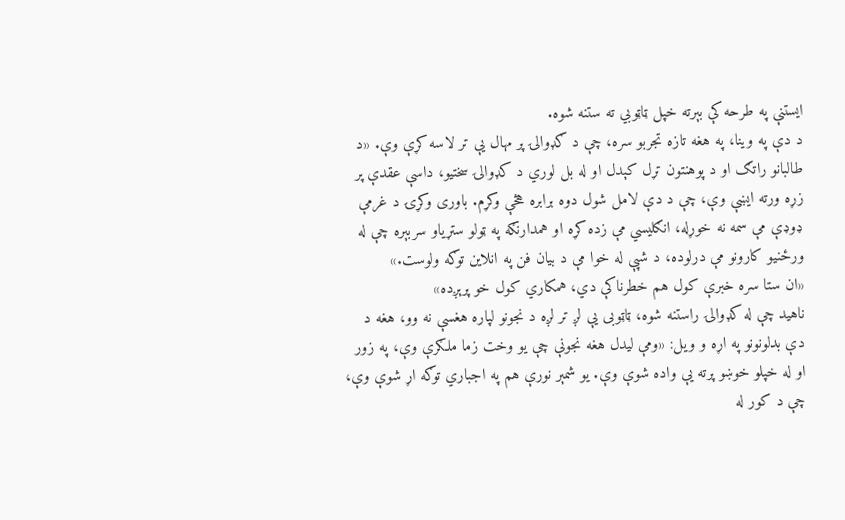ایستنې په طرحه کې بېرته خپل ټاټوبي ته ستنه شوه.
د دې په وینا، په هغه تازه تجربو سره، چې د ګډوالۍ پر مهال یې تر لاسه کړې وې. «د طالبانو راتګ او د پوهنتون تړل کېدل او له بل لوري د کډوالۍ سختیو، داسې عقدې پر زړه ورته ایښې وې، چې د دې لامل شول دوه برابره هڅې وکړم. باوری وکړۍ د غرمې ډوډې مې سمه نه خوړله، انګلیسي مې زده کړه او همدارنګه په ټولو ستړیاو سربېره چې له ورځنیو کارونو مې درلوده، د شپې له خوا مې د بیان فن په انلاین توګه ولوست.»
«ان ستا سره خبرې کول هم خطرناکې دي، همکاري کول خو پرېږده»
ناهید چې له کډوالۍ راستنه شوه، ټاټوبی یې لږ تر لږه د نجونو لپاره هغسې نه وو، هغه د دې بدلونونو په اړه و ویل: «ومې لیدل هغه نجونې چې یو وخت زما ملګرې وې، په زور او له خپلو خوښو پرته یې واده شوې وې. یو شمېر نورې هم په اجباري توګه اړ شوې وې، چې د کور له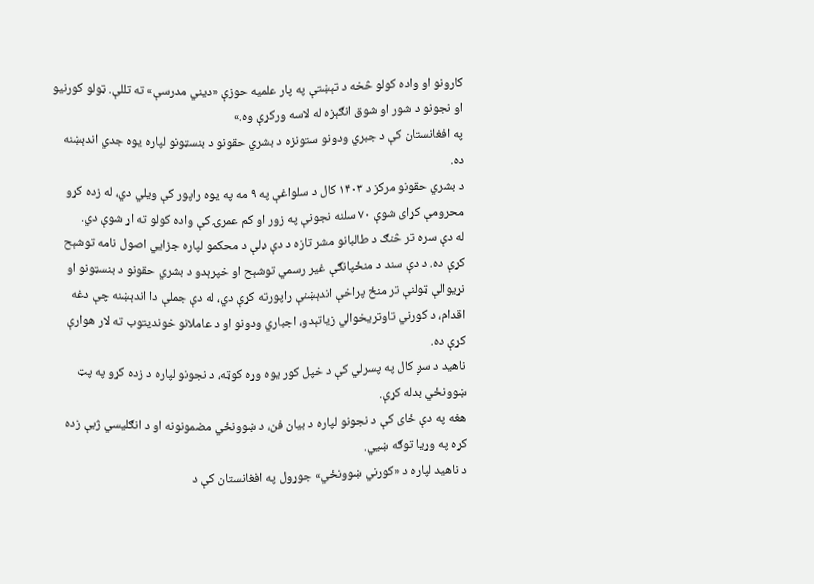کارونو او واده کولو څخه د تېښتې په پار علمیه حوزې «دیني مدرسې» ته تللې. ټولو کورنیو او نجونو د شور او شوق انګېزه له لاسه ورکړې وه.»
په افغانستان کې د جبري ودونو ستونزه د بشري حقونو د بنسټونو لپاره یوه جدي اندېښنه ده.
د بشري حقونو مرکز د ۱۴۰۳ کال د سلواغې په ۹ مه په یوه راپور کې ویلي دي، له زده کړو محرومې کړای شوې ۷۰ سلنه نجونې په زور او کم عمرۍ کې واده کولو ته اړ شوې دي.
له دې سره تر څنګ د طالبانو مشر تازه د دې ډلې د محکمو لپاره جزايي اصول نامه توشېح کړې ده. د دې سند د منځپانګې غیر رسمي توشېح او خپرېدو د بشري حقونو د بنسټونو او نړیوالې ټولنې تر منځ پراخې اندېښنې راپورته کړې دي، له دې جملې دا اندېښنه چې دغه اقدام، د کورني تاوتریخوالي زیاتېدو، اجباري ودونو او د عاملانو خوندیتوب ته لار هوارې کړې ده.
ناهید د سږ کال په پسرلي کې د خپل کور یوه وړه کوټه، د نجونو لپاره د زده کړو په پټ ښوونځي بدله کړې.
هغه په دې ځای کې د نجونو لپاره د بیان فن، د ښوونځي مضمونونه او د انګلیسي ژبې زده کړه په وړیا توګه ښيي.
د ناهید لپاره د «کورني ښوونځي» جوړول په افغانستان کې د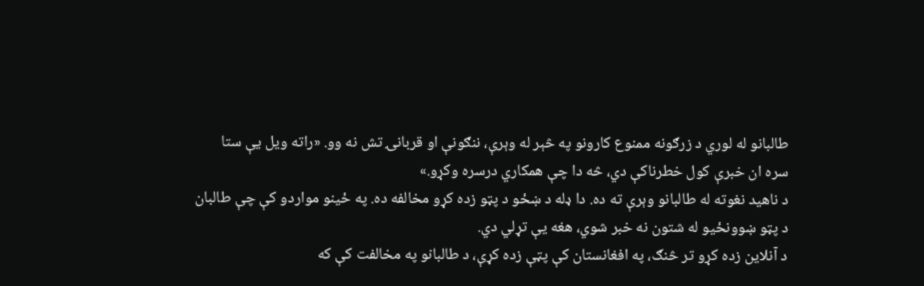طالبانو له لوري د زرګونه ممنوع کارونو په څېر له وېرې، ننګونې او قربانۍ تش نه وو. «راته ویل یې ستا سره ان خبرې کول خطرناکې دي، څه دا چې همکاري درسره وکړو.»
د ناهید نغوته له طالبانو وېرې ته ده. دا ډله د ښځو د پټو زده کړو مخالفه ده. په ځینو مواردو کې چې طالبان د پټو ښوونځیو له شتون نه خبر شوي، هغه یې تړلي دي.
د آنلاین زده کړو تر څنګ، په افغانستان کې پټې زده کړې، د طالبانو په مخالفت کې که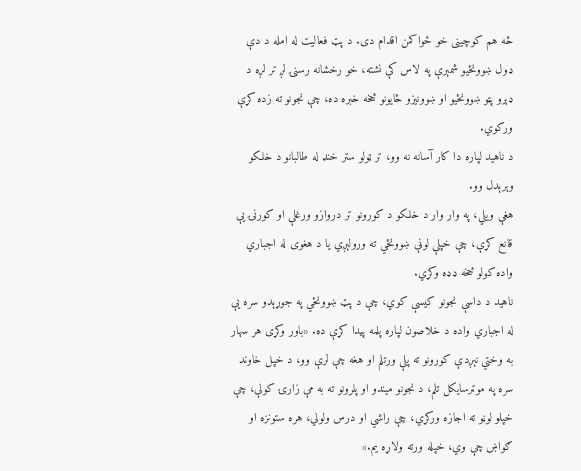څه هم کوچینی خو ځواکمن اقدام دی. د پټ فعالیت له امله د دې ډول ښوونځیو شمېرې په لاس کې نشته، خو رخشانه رسنۍ لږ تر لږه د ډېرو پټو ښوونځیو او ښوونیزو ځایونو څخه خبره ده، چې نجونو ته زده کړې ورکوي.
د ناهید لپاره دا کار آسانه نه وو، تر ټولو ستر خنډ له طالبانو د خلکو وېرېدل وو.
هغې ویلي، په وار وار د خلکو د کورونو تر دروازو ورغلې او کورنۍ یې قانع کړې، چې خپلې لوڼې ښوونځي ته ورولېږي یا د هغوی له اجباري واده کولو څخه ډډه وکړي.
ناهید د داسې نجونو کیسې کوي، چې د پټ ښوونځي په جوړېدو سره یې له اجباري واده د خلاصون لپاره پلمه پیدا کړې ده. «باور وکړی هر سهار به وختي نېږدې کورونو ته پلې ورتلم او هغه چې لرې وو، د خپل خاوند سره په موټرسایکل تلم، د نجونو میندو او پلرونو ته به مې زارۍ کولې، چې خپلو لوڼو ته اجازه ورکړي، چې راشي او درس ولولي، هره ستونزه او ګواښ چې وي، خپله ورته ولاړه یم.»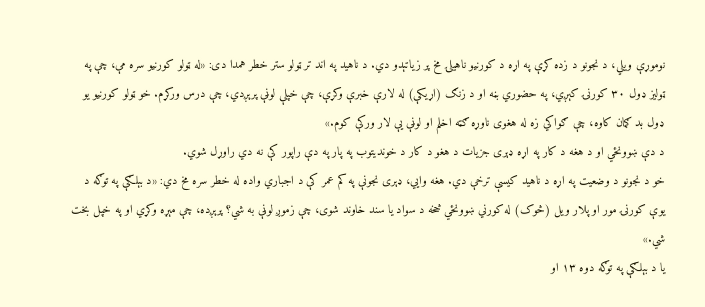نوموړې ویلي، د نجونو د زده کړې په اړه د کورنیو ناهیلۍ مخ پر زیاتېدو دي. د ناهید په اند تر ټولو ستر خطر همدا دی: «له ټولو کورنیو سره مې، چې په ټولیز ډول ۳۰ کورنۍ کېږي، په حضوري بڼه او د زنګ (اړیکې) له لارې خبرې وکړې، چې خپلې لوڼې پرېږدي، چې درس ورکړم. خو ټولو کورنیو یو ډول بد ګمان کاوه، چې ګواکي زه له هغوی ناوړه ګټه اخلم او لوڼې یې لار ورکې کوم.»
د دې ښوونځي او د هغه د کار په اړه ډېری جزیات د هغو د کار د خوندیتوب په پار په دې راپور کې نه دي راوړل شوي.
خو د نجونو د وضعیت په اړه د ناهید کیسې ترخې دي. هغه وايي، ډېری نجونې په کم عمر کې د اجباري واده له خطر سره مخ دي: «د بېلګې په توګه د یوې کورنۍ مور او پلار ویل (څوک) له کورني ښوونځي څخه د سواد یا سند خاوند شوی، چې زموږ لوڼې به شي؟ پرېږده، چې مېړه وکړي او په خپل بخت شي.»
یا د بېلګې په توګه دوه ۱۳ او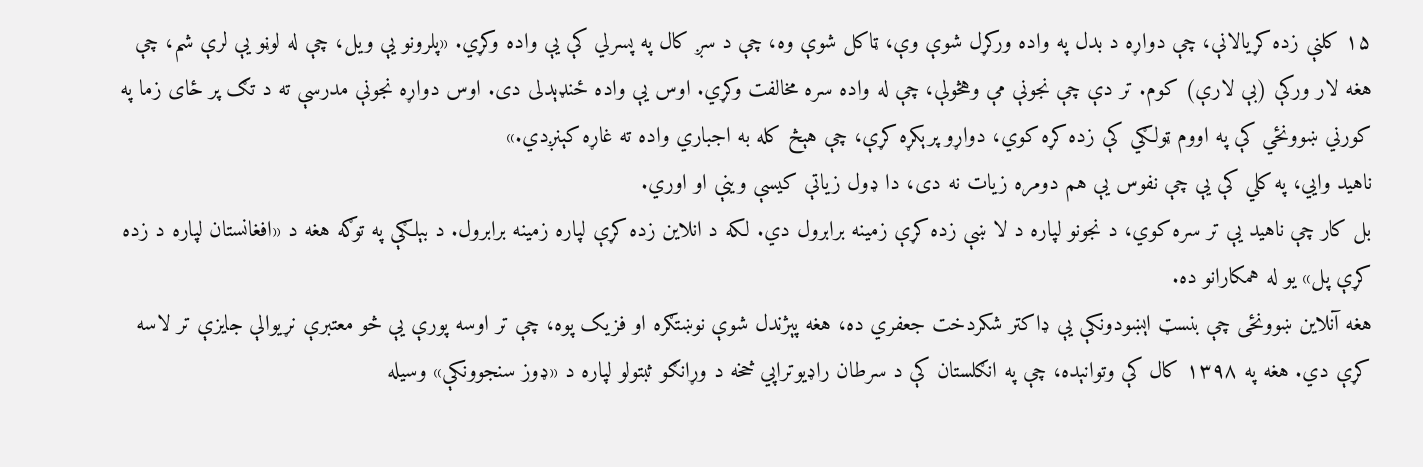۱۵ کلنې زده کړیالانې، چې دواړه د بدل په واده ورکړل شوې وې، ټاکل شوې وه، چې د سږ کال په پسرلي کې یې واده وکړي. «پلرونو یې ویل، چې له لوڼو یې لرې شم، چې هغه لار ورکې (بې لارې) کوم. تر دې چې نجونې مې وهڅولې، چې له واده سره مخالفت وکړي. اوس یې واده ځنډېدلی دی. اوس دواړه نجونې مدرسې ته د تګ پر ځای زما په کورني ښوونځي کې په اووم ټولګي کې زده کړه کوي، دواړو پرېکړه کړې، چې هېڅ کله به اجباري واده ته غاړه کېنږدي.»
ناهید وايي، په کلي کې یې چې نفوس یې هم دومره زیات نه دی، دا ډول زیاتې کیسې وینې او اوري.
بل کار چې ناهید یې تر سره کوي، د نجونو لپاره د لا ښې زده کړې زمینه برابرول دي. لکه د انلاین زده کړې لپاره زمینه برابرول. د بېلګې په توګه هغه د «افغانستان لپاره د زده کړې پل» یو له همکارانو ده.
هغه آنلاین ښوونځی چې بنسټ اېښودونکې یې ډاکتر شکردخت جعفري ده، هغه پېژندل شوې نوښتګره او فزیک پوه، چې تر اوسه پورې یې څو معتبرې نړیوالې جایزې تر لاسه کړې دي. هغه په ۱۳۹۸ کال کې وتوانېده، چې په انګلستان کې د سرطان راډیوتراپي څخه د وړانګو ثبتولو لپاره د «ډوز سنجوونکې» وسیله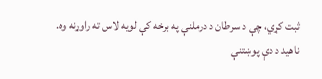ثبت کړي، چې د سرطان د درملنې په برخه کې لویه لاس ته راوړنه وه.
ناهید د دې پوښتنې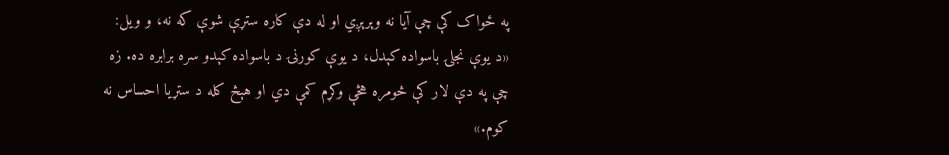په ځواک کې چې آیا نه وېرېږي او له دې کاره ستړې شوې که نه، و ویل: «د یوې نجلۍ باسواده کېدل، د یوې کورنۍ د باسواده کېدو سره برابره ده. زه چې په دې لار کې څومره هڅې وکړم کمې دي او هېڅ کله د ستړیا احساس نه کوم.»